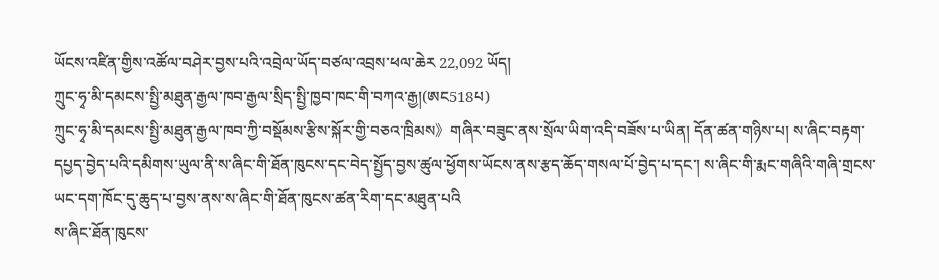ཡོངས་འཛིན་གྱིས་འཚོལ་བཤེར་བྱས་པའི་འབྲེལ་ཡོད་བཙལ་འབྲས་ཕལ་ཆེར 22,092 ཡོད།
ཀྲུང་ཧྭ་མི་དམངས་སྤྱི་མཐུན་རྒྱལ་ཁབ་རྒྱལ་སྲིད་སྤྱི་ཁྱབ་ཁང་གི་བཀའ་རྒྱ།(ཨང518པ)
ཀྲུང་ཧྭ་མི་དམངས་སྤྱི་མཐུན་རྒྱལ་ཁབ་ཀྱི་བསྡོམས་རྩིས་སྐོར་གྱི་བཅའ་ཁྲིམས》གཞིར་བཟུང་ནས་སྲོལ་ཡིག་འདི་བཟོས་པ་ཡིན། དོན་ཚན་གཉིས་པ། ས་ཞིང་བརྟག་དཔྱད་བྱེད་པའི་དམིགས་ཡུལ་ནི་ས་ཞིང་གི་ཐོན་ཁུངས་དང་བེད་སྤྱོད་བྱས་ཚུལ་ཕྱོགས་ཡོངས་ནས་རྩད་ཆོད་གསལ་པོ་བྱེད་པ་དང་། ས་ཞིང་གི་རྨང་གཞིའི་གཞི་གྲངས་ཡང་དག་ཁོང་དུ་ཆུད་པ་བྱས་ནས་ས་ཞིང་གི་ཐོན་ཁུངས་ཚན་རིག་དང་མཐུན་པའི
ས་ཞིང་ཐོན་ཁུངས་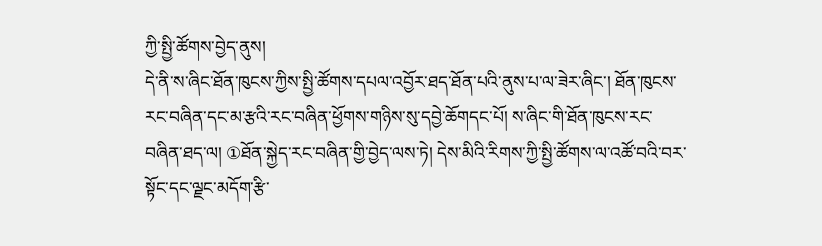ཀྱི་སྤྱི་ཚོགས་བྱེད་ནུས།
དེ་ནི་ས་ཞིང་ཐོན་ཁུངས་ཀྱིས་སྤྱི་ཚོགས་དཔལ་འབྱོར་ཐད་ཐོན་པའི་ནུས་པ་ལ་ཟེར་ཞིང་། ཐོན་ཁུངས་རང་བཞིན་དང་མ་རྩའི་རང་བཞིན་ཕྱོགས་གཉིས་སུ་དབྱེ་ཆོགདང་པོ། ས་ཞིང་གི་ཐོན་ཁུངས་རང་བཞིན་ཐད་ལ། ①ཐོན་སྐྱེད་རང་བཞིན་གྱི་བྱེད་ལས་ཏེ། དེས་མིའི་རིགས་ཀྱི་སྤྱི་ཚོགས་ལ་འཚོ་བའི་བར་སྟོང་དང་ལྗང་མདོག་རྩི་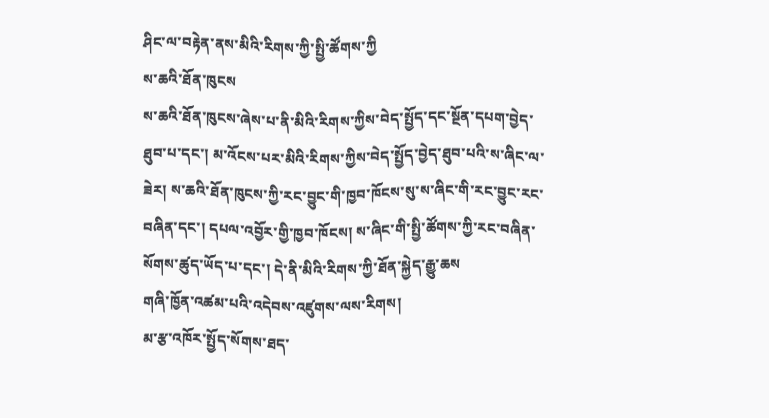ཤིང་ལ་བརྟེན་ནས་མིའི་རིགས་ཀྱི་སྤྱི་ཚོགས་ཀྱི
ས་ཆའི་ཐོན་ཁུངས
ས་ཆའི་ཐོན་ཁུངས་ཞེས་པ་ནི་མིའི་རིགས་ཀྱིས་བེད་སྤྱོད་དང་སྔོན་དཔག་བྱེད་ཐུབ་པ་དང་། མ་འོངས་པར་མིའི་རིགས་ཀྱིས་བེད་སྤྱོད་བྱེད་ཐུབ་པའི་ས་ཞིང་ལ་ཟེར། ས་ཆའི་ཐོན་ཁུངས་ཀྱི་རང་བྱུང་གི་ཁྱབ་ཁོངས་སུ་ས་ཞིང་གི་རང་བྱུང་རང་བཞིན་དང་། དཔལ་འབྱོར་གྱི་ཁྱབ་ཁོངས། ས་ཞིང་གི་སྤྱི་ཚོགས་ཀྱི་རང་བཞིན་སོགས་ཚུད་ཡོད་པ་དང་། དེ་ནི་མིའི་རིགས་ཀྱི་ཐོན་སྐྱེད་རྒྱུ་ཆས
གཞི་ཁྱོན་འཚམ་པའི་འདེབས་འཛུགས་ལས་རིགས།
མ་རྩ་འཁོར་སྤྱོད་སོགས་ཐད་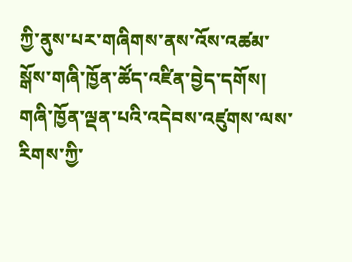ཀྱི་ནུས་པར་གཞིགས་ནས་འོས་འཚམ་སྒོས་གཞི་ཁྱོན་ཚོད་འཛིན་བྱེད་དགོས། གཞི་ཁྱོན་ལྡན་པའི་འདེབས་འཛུགས་ལས་རིགས་ཀྱི་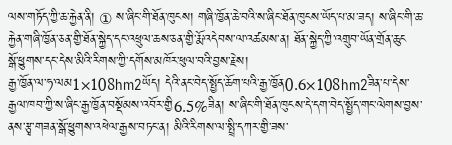ལས་གཏོད་ཀྱི་ཆ་རྐྱེན་ནི། ① ས་ཞིང་གི་ཐོན་ཁུངས། གཞི་ཁྱོན་ཆེ་བའི་ས་ཞིང་ཐོན་ཁུངས་ཡོད་པ་མ་ཟད། ས་ཞིང་གི་ཆ་རྐྱེན་གཞི་ཁྱོན་ཅན་གྱི་ཐོན་སྐྱེད་དང་འཕྲུལ་ཆས་ཅན་གྱི་རྨོ་འདེབས་ལ་འཚམས་ན། ཐོན་སྐྱེད་ཀྱི་འགྲུབ་ཡོན་གྲོན་ཆུང
སྒོ་ཕྱུགས་དང་དེས་མིའི་རིགས་ཀྱི་དགོས་མཁོར་ཕུལ་བའི་བྱས་རྗེས།
རྒྱ་ཁྱོན་ལ་ཧ་ལམ1×108hm2ཡོད། དེའི་ནང་བེད་སྤྱོད་ཆོག་པའི་རྒྱ་ཁྱོན0.6×108hm2ཟིན་པ་དེས་རྒྱལ་ཁབ་ཀྱི་ས་ཞིང་རྒྱ་ཁྱོན་བསྡོམས་འབོར་གྱི6.5%ཟིན། ས་ཞིང་གི་ཐོན་ཁུངས་དེ་དག་བེད་སྤྱོད་གང་ལེགས་བྱས་ནས་རྩྭ་གཟན་སྒོ་ཕྱུགས་འཕེལ་རྒྱས་བཏང་ན། མིའི་རིགས་ལ་སྤྲི་དཀར་གྱི་ཟས་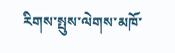རིགས་སྤུས་ལེགས་མཁོ་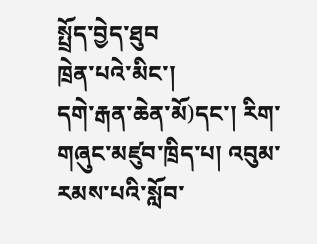སྤྲོད་བྱེད་ཐུབ
ཁྲེན་པའེ་མིང་།
དགེ་རྒན་ཆེན་མོ)དང་། རིག་གཞུང་མཛུབ་ཁྲིད་པ། འབུམ་རམས་པའི་སློབ་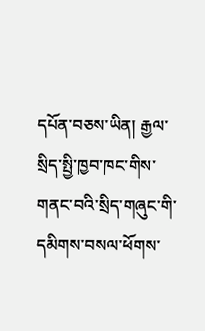དཔོན་བཅས་ཡིན། རྒྱལ་སྲིད་སྤྱི་ཁྱབ་ཁང་གིས་གནང་བའི་སྲིད་གཞུང་གི་དམིགས་བསལ་ཕོགས་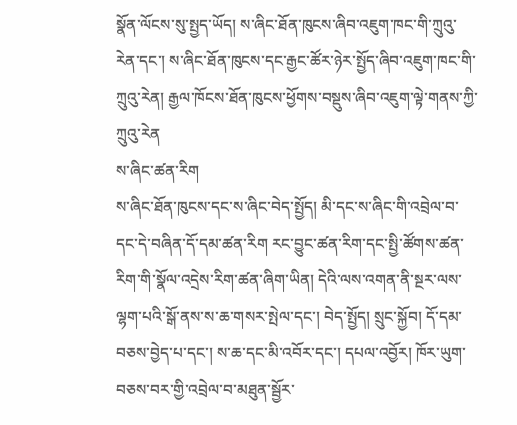སྣོན་ལོངས་སུ་སྤྱད་ཡོད། ས་ཞིང་ཐོན་ཁུངས་ཞིབ་འཇུག་ཁང་གི་ཀྲུའུ་རེན་དང་། ས་ཞིང་ཐོན་ཁུངས་དང་རྒྱང་ཚོར་ཉེར་སྤྱོད་ཞིབ་འཇུག་ཁང་གི་ཀྲུའུ་རེན། རྒྱལ་ཁོངས་ཐོན་ཁུངས་ཕྱོགས་བསྡུས་ཞིབ་འཇུག་ལྟེ་གནས་ཀྱི་ཀྲུའུ་རེན
ས་ཞིང་ཚན་རིག
ས་ཞིང་ཐོན་ཁུངས་དང་ས་ཞིང་བེད་སྤྱོད། མི་དང་ས་ཞིང་གི་འབྲེལ་བ་དང་དེ་བཞིན་དོ་དམ་ཚན་རིག རང་བྱུང་ཚན་རིག་དང་སྤྱི་ཚོགས་ཚན་རིག་གི་སྣོལ་འདྲེས་རིག་ཚན་ཞིག་ཡིན། དེའི་ལས་འགན་ནི་སྔར་ལས་ལྷག་པའི་སྒོ་ནས་ས་ཆ་གསར་སྤེལ་དང་། བེད་སྤྱོད། སྲུང་སྐྱོབ། དོ་དམ་བཅས་བྱེད་པ་དང་། ས་ཆ་དང་མི་འབོར་དང་། དཔལ་འབྱོར། ཁོར་ཡུག་བཅས་བར་གྱི་འབྲེལ་བ་མཐུན་སྦྱོར་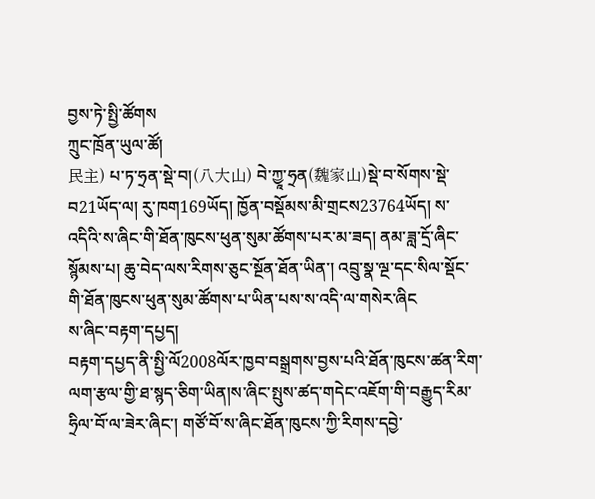བྱས་ཏེ་སྤྱི་ཚོགས
ཀྲུང་ཁྲོན་ཡུལ་ཚོ།
民主) པ་ཏ་ཧྲན་སྡེ་བ།(八大山) བེ་ཀྱཱ་ཧྲན(魏家山)སྡེ་བ་སོགས་སྡེ་བ21ཡོད་ལ། རུ་ཁག169ཡོད། ཁྱོན་བསྡོམས་མི་གྲངས23764ཡོད། ས་འདིའི་ས་ཞིང་གི་ཐོན་ཁུངས་ཕུན་སུམ་ཚོགས་པར་མ་ཟད། ནམ་ཟླ་དྲོ་ཞིང་སྙོམས་པ། ཆུ་བེད་ལས་རིགས་ཅུང་སྔོན་ཐོན་ཡིན་། འབྲུ་སྣ་ལྔ་དང་སིལ་སྡོང་གི་ཐོན་ཁུངས་ཕུན་སུམ་ཚོགས་པ་ཡིན་པས་ས་འདི་ལ་གསེར་ཞིང
ས་ཞིང་བརྟག་དཔྱད།
བརྟག་དཔྱད་ནི་སྤྱི་ལོ2008ལོར་ཁྱབ་བསྒྲགས་བྱས་པའི་ཐོན་ཁུངས་ཚན་རིག་ལག་རྩལ་གྱི་ཐ་སྙད་ཅིག་ཡིན།ས་ཞིང་སྤུས་ཚད་གདེང་འཇོག་གི་བརྒྱུད་རིམ་ཧྲིལ་བོ་ལ་ཟེར་ཞིང་། གཙོ་བོ་ས་ཞིང་ཐོན་ཁུངས་ཀྱི་རིགས་དབྱེ་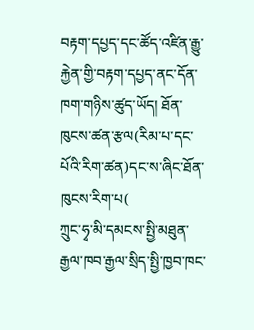བརྟག་དཔྱད་དང་ཚོད་འཛིན་རྒྱུ་རྐྱེན་གྱི་བརྟག་དཔྱད་ནང་དོན་ཁག་གཉིས་ཚུད་ཡོད། ཐོན་ཁུངས་ཚན་རྩལ(རིམ་པ་དང་པོའི་རིག་ཚན)དང་ས་ཞིང་ཐོན་ཁུངས་རིག་པ(
ཀྲུང་ཧྭ་མི་དམངས་སྤྱི་མཐུན་རྒྱལ་ཁབ་རྒྱལ་སྲིད་སྤྱི་ཁྱབ་ཁང་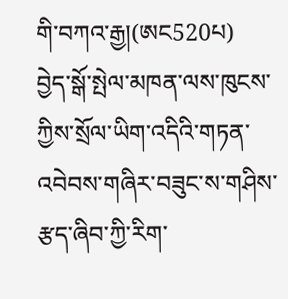གི་བཀའ་རྒྱ།(ཨང520པ)
བྱེད་སྒོ་སྤེལ་མཁན་ལས་ཁུངས་ཀྱིས་སྲོལ་ཡིག་འདིའི་གཏན་འབེབས་གཞིར་བཟུང་ས་གཤིས་རྩད་ཞིབ་ཀྱི་རིག་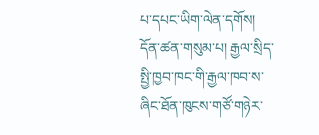པ་དཔང་ཡིག་ལེན་དགོས། དོན་ཚན་གསུམ་པ། རྒྱལ་སྲིད་སྤྱི་ཁྱབ་ཁང་གི་རྒྱལ་ཁབ་ས་ཞིང་ཐོན་ཁུངས་གཙོ་གཉེར་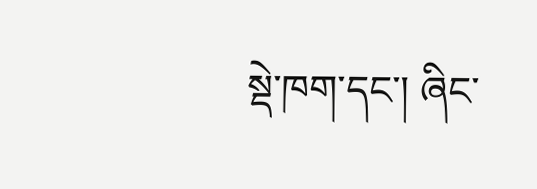སྡེ་ཁག་དང་། ཞིང་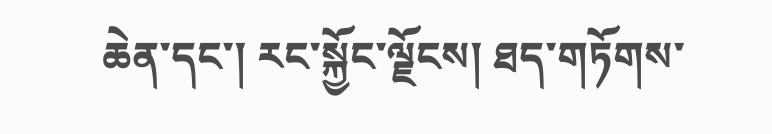ཆེན་དང་། རང་སྐྱོང་ལྗོངས། ཐད་གཏོགས་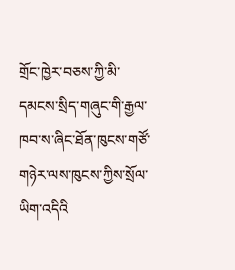གྲོང་ཁྱེར་བཅས་ཀྱི་མི་དམངས་སྲིད་གཞུང་གི་རྒྱལ་ཁབ་ས་ཞིང་ཐོན་ཁུངས་གཙོ་གཉེར་ལས་ཁུངས་ཀྱིས་སྲོལ་ཡིག་འདིའི